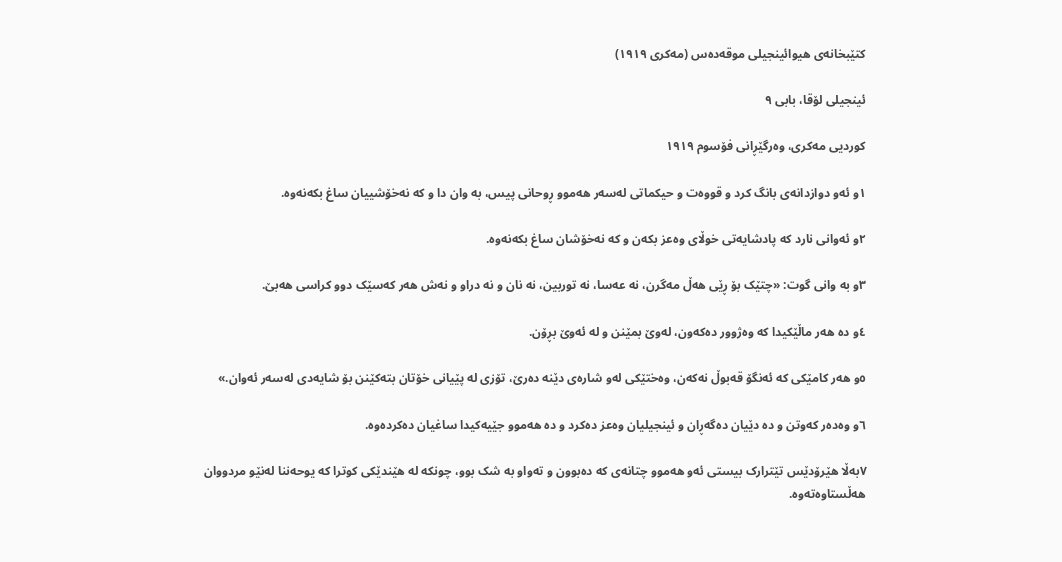کتێبخانەی هیوائینجیلی موقەدەس (مەکری ١٩١٩)

ئینجیلی لۆقا، بابی ٩

کوردیی مەکری، وەرگێڕانی فۆسوم ١٩١٩

١و ئەو دوازدانەی بانگ کرد و قووەت و حیکماتی لەسەر هەموو ڕوحانی پیس، بە وان دا و کە نەخۆشییان ساغ بکەنەوە.

٢و ئەوانی نارد کە پادشایەتی خوڵای وەعز بکەن و کە نەخۆشان ساغ بکەنەوە.

٣و بە وانی گوت: «چتێک بۆ ڕێی هەڵ مەگرن، نە عەسا، نە توربین، نە نان و نە دراو و نەش هەر کەسێک دوو کراسی هەبێ.

٤و دە هەر ماڵێکیدا کە وەژوور دەکەون، لەوێ بمێنن و لە ئەوێ بڕۆن.

٥و هەر کامێکی کە ئەنگۆ قەبوڵ نەکەن، وەختێکی لەو شارەی دێنە دەرێ، تۆزی لە پێیانی خۆتان بتەکێنن بۆ شایەدی لەسەر ئەوان.»

٦و وەدەر کەوتن و دە دێیان دەگەڕان و ئینجیلیان وەعز دەکرد و دە هەموو جێیەکیدا ساغیان دەکردەوە.

٧بەڵا هێرۆدێس تێترارک بیستی ئەو هەموو چتانەی کە دەبوون و تەواو بە شک بوو، چونکە لە هێندێکی کوترا کە یوحەننا لەنێو مردووان هەڵستاوەتەوە.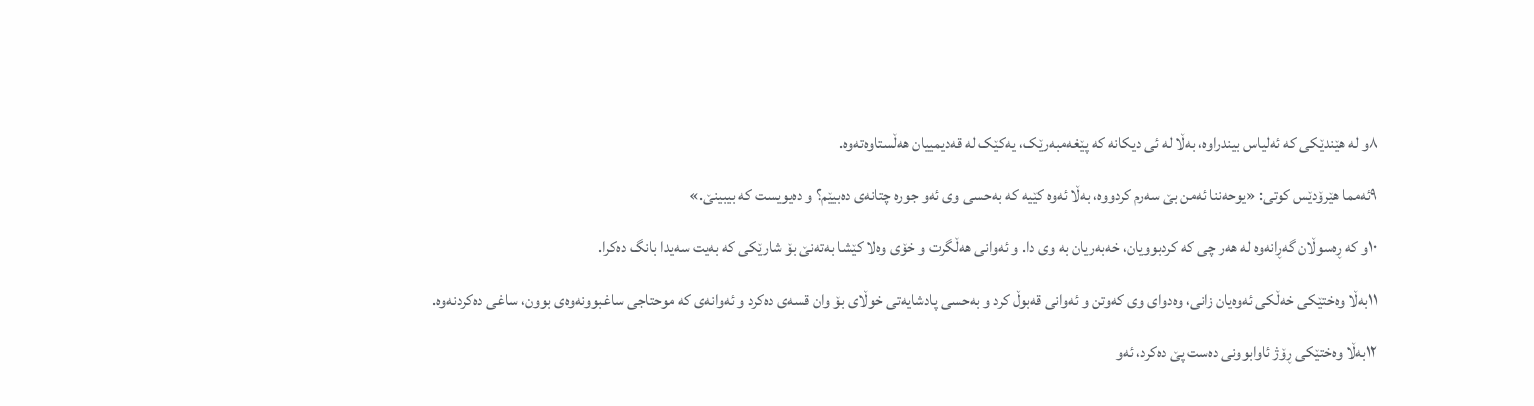٨و لە هێندێکی کە ئەلیاس بیندراوە، بەڵا لە ئی دیکانە کە پێغەمبەرێک، یەکێک لە قەدیمییان هەڵستاوەتەوە.

٩ئەمما هێرۆدێس کوتی: «یوحەننا ئەمن بێ سەرم کردووە، بەڵا ئەوە کێیە کە بەحسی وی ئەو جورە چتانەی دەبیێم؟ و دەیویست کە بیبینێ.»

١٠و کە ڕەسوڵان گەڕانەوە لە هەر چی کە کردبوویان، خەبەریان بە وی دا. و ئەوانی هەڵگرت و خۆی وەلا کێشا بەتەنێ بۆ شارێکی کە بەیت سەیدا بانگ دەکرا.

١١بەڵا وەختێکی خەڵکی ئەوەیان زانی، وەدوای وی کەوتن و ئەوانی قەبوڵ کرد و بەحسی پادشایەتی خوڵای بۆ وان قسەی دەکرد و ئەوانەی کە موحتاجی ساغبوونەوەی بوون، ساغی دەکردنەوە.

١٢بەڵا وەختێکی ڕۆژ ئاوابوونی دەست پێ دەکرد، ئەو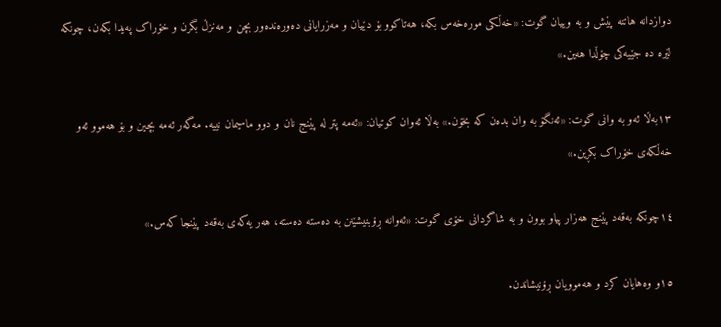دوازدانە هاتنە پێش و بە وییان گوت: «خەڵکی مورەخەس بکە، هەتاکوو بۆ دێیان و مەزرایانی دەورەندەور بچن و مەنزڵ بگرن و خۆراک پەیدا بکەن، چونکە لێرە دە جێیەکی چۆڵدا هەین.»

١٣بەڵا ئەو بە وانی گوت: «ئەنگۆ بە وان بدەن کە بخۆن.» بەڵا ئەوان کوتیان: «ئەمە پتر لە پێنج نان و دوو ماسیمان نییە. مەگەر ئەمە بچین و بۆ هەموو ئەو خەڵکەی خۆراک بکڕین.»

١٤چونکە بەقەد پێنج هەزار پیاو بوون و بە شاگردانی خۆی گوت: «ئەوانە ڕۆبنیشێنن بە دەستە دەستە، هەر یەکەی بەقەد پێنجا کەس.»

١٥و وەهایان کرد و هەموویان ڕۆنیشاندن.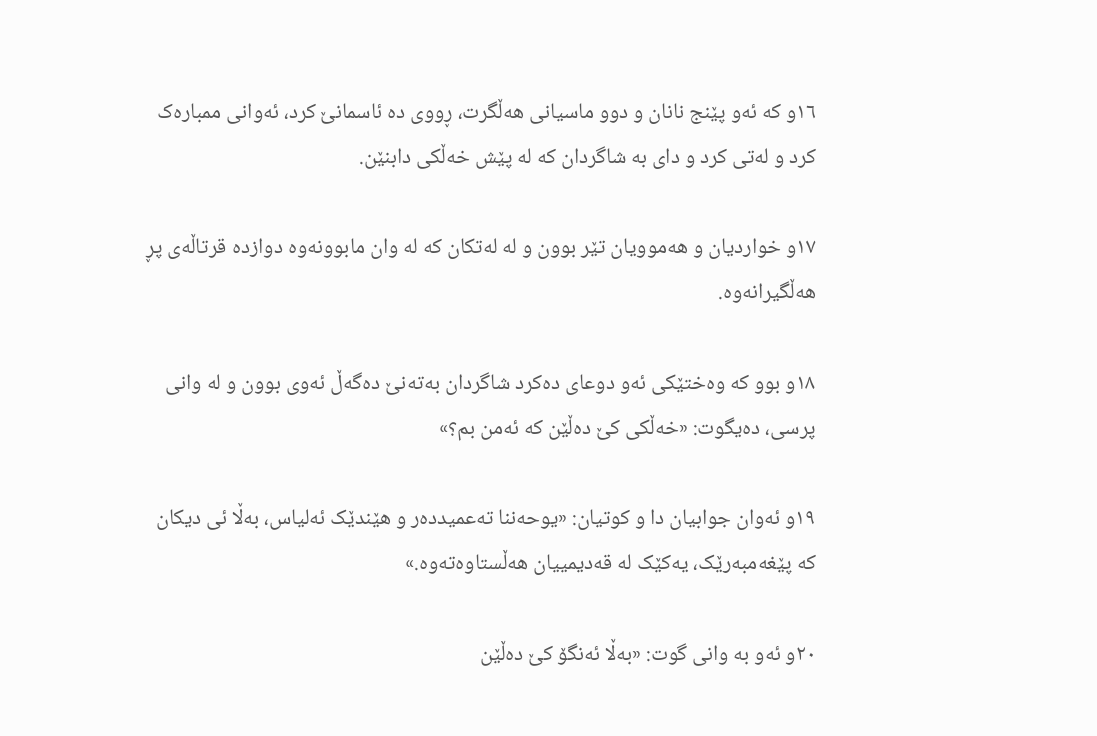١٦و کە ئەو پێنج نانان و دوو ماسیانی هەڵگرت، ڕووی دە ئاسمانێ کرد، ئەوانی ممبارەک کرد و لەتی کرد و دای بە شاگردان کە لە پێش خەڵکی دابنێن.

١٧و خواردیان و هەموویان تێر بوون و لە لەتکان کە لە وان مابوونەوە دوازدە قرتاڵەی پڕ هەڵگیرانەوە.

١٨و بوو کە وەختێکی ئەو دوعای دەکرد شاگردان بەتەنێ دەگەڵ ئەوی بوون و لە وانی پرسی، دەیگوت: «خەڵکی کێ دەڵێن کە ئەمن بم؟»

١٩و ئەوان جوابیان دا و کوتیان: «یوحەننا تەعمیددەر و هێندێک ئەلیاس، بەڵا ئی دیکان کە پێغەمبەرێک، یەکێک لە قەدیمییان هەڵستاوەتەوە.»

٢٠و ئەو بە وانی گوت: «بەڵا ئەنگۆ کێ دەڵێن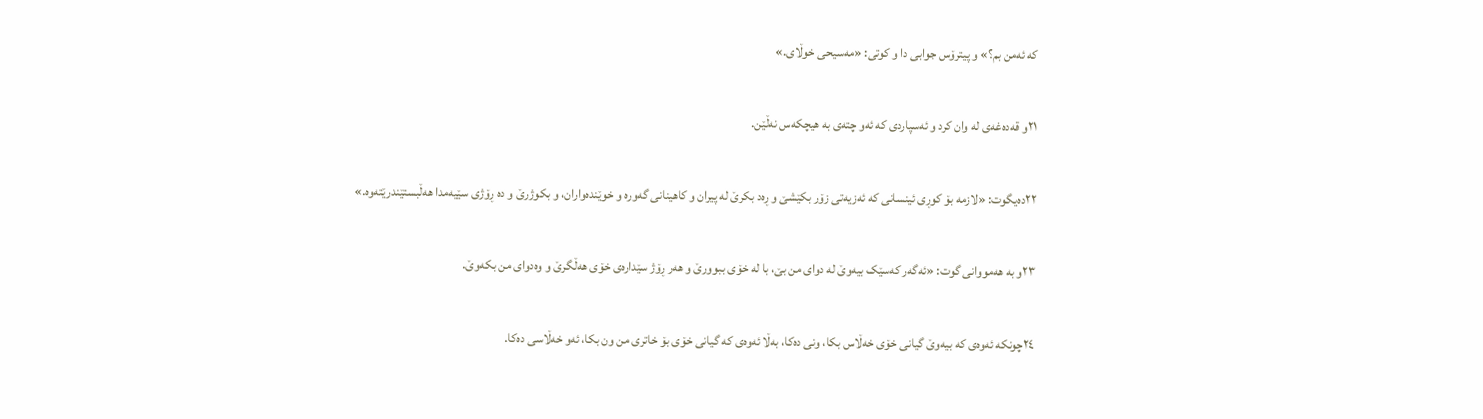کە ئەمن بم؟» و پیترۆس جوابی دا و کوتی: «مەسیحی خوڵای.»

٢١و قەدەغەی لە وان کرد و ئەسپاردی کە ئەو چتەی بە هیچکەس نەڵێن.

٢٢دەیگوت: «لازمە بۆ کوڕی ئینسانی کە ئەزیەتی زۆر بکێشێ و ڕەد بکرێ لە پیران و کاهینانی گەورە و خوێندەواران، و بکوژرێ و دە ڕۆژی سێیەمدا هەڵبستێندرێتەوە.»

٢٣و بە هەمووانی گوت: «ئەگەر کەسێک بیەوێ لە دوای من بێ، با لە خۆی ببوورێ و هەر ڕۆژ سێدارەی خۆی هەڵگرێ و وەدوای من بکەوێ.

٢٤چونکە ئەوەی کە بیەوێ گیانی خۆی خەڵاس بکا، ونی دەکا، بەڵا ئەوەی کە گیانی خۆی بۆ خاتری من ون بکا، ئەو خەڵاسی دەکا.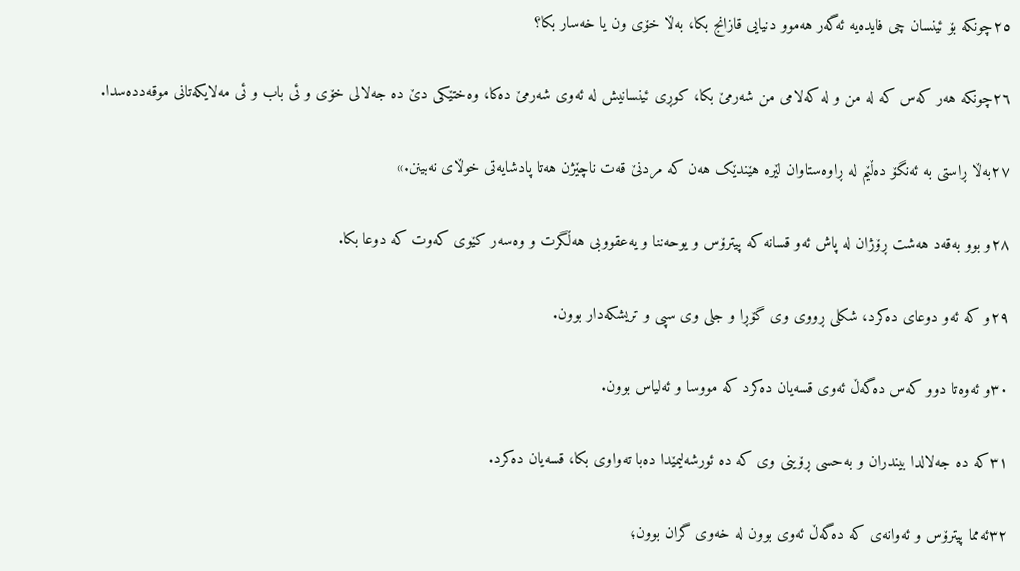٢٥چونکە بۆ ئینسان چی فایدەیە ئەگەر هەموو دنیایی قازانج بکا، بەڵا خۆی ون یا خەسار بکا؟

٢٦چونکە هەر کەس کە لە من و لە کەلامی من شەرمێ بکا، کوڕی ئینسانیش لە ئەوی شەرمێ دەکا، وەختێکی دێ دە جەلالی خۆی و ئی باب و ئی مەلایکەتانی موقەددەسدا.

٢٧بەڵا ڕاستی بە ئەنگۆ دەڵێم لە ڕاوەستاوان لێرە هێندێک هەن کە مردنێ قەت ناچێژن هەتا پادشایەتی خوڵای نەبینن.»

٢٨و بوو بەقەد هەشت ڕۆژان لە پاش ئەو قسانە کە پیترۆس و یوحەننا و یەعقووبی هەڵگرت و وەسەر کێوی کەوت کە دوعا بکا.

٢٩و کە ئەو دوعای دەکرد، شکلی ڕووی وی گۆڕا و جلی وی سپی و تریشکەدار بوون.

٣٠و ئەوەتا دوو کەس دەگەڵ ئەوی قسەیان دەکرد کە مووسا و ئەلیاس بوون.

٣١کە دە جەلالدا بیندران و بەحسی ڕۆینی وی کە دە ئورشەلیمێدا دەبا تەواوی بکا، قسەیان دەکرد.

٣٢ئەمما پیترۆس و ئەوانەی کە دەگەڵ ئەوی بوون لە خەوی گران بوون؛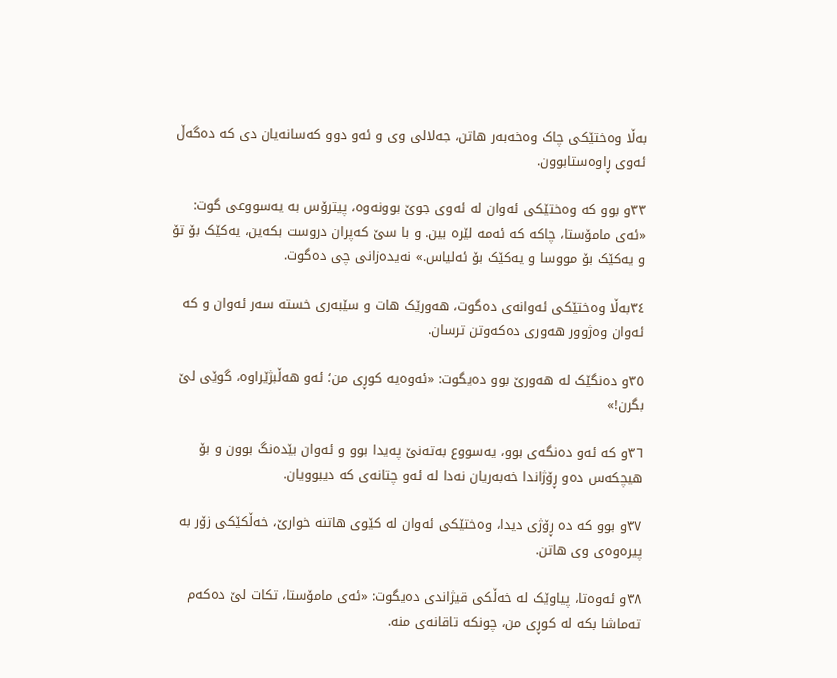بەڵا وەختێکی چاک وەخەبەر هاتن، جەلالی وی و ئەو دوو کەسانەیان دی کە دەگەڵ ئەوی ڕاوەستابوون.

٣٣و بوو کە وەختێکی ئەوان لە ئەوی جوێ بوونەوە، پیترۆس بە یەسووعی گوت: «ئەی مامۆستا، چاکە کە ئەمە لێرە بین. و با سێ کەپران دروست بکەین، یەکێک بۆ تۆ و یەکێک بۆ مووسا و یەکێک بۆ ئەلیاس.» نەیدەزانی چی دەگوت.

٣٤بەڵا وەختێکی ئەوانەی دەگوت، هەورێک هات و سێبەری خستە سەر ئەوان و کە ئەوان وەژوور هەوری دەکەوتن ترسان.

٣٥و دەنگێک لە هەورێ بوو دەیگوت: «ئەوەیە کوڕی من؛ ئەو هەڵبژێراوە، گوێی لێ بگرن!»

٣٦و کە ئەو دەنگەی بوو، یەسووع بەتەنێ پەیدا بوو و ئەوان بێدەنگ بوون و بۆ هیچکەس دەو ڕۆژاندا خەبەریان نەدا لە ئەو چتانەی کە دیبوویان.

٣٧و بوو کە دە ڕۆژی دیدا، وەختێکی ئەوان لە کێوی هاتنە خوارێ، خەڵکێکی زۆر بە پیرەوەی وی هاتن.

٣٨و ئەوەتا، پیاوێک لە خەڵکی قیژاندی دەیگوت: «ئەی مامۆستا، تکات لێ دەکەم تەماشا بکە لە کوڕی من، چونکە تاقانەی منە.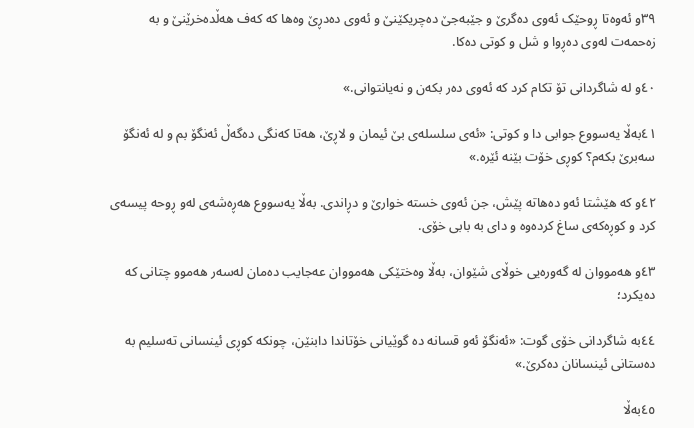٣٩و ئەوەتا ڕوحێک ئەوی دەگرێ و جێبەجێ دەچریکێنێ و ئەوی دەدڕێ وەها کە کەف هەڵدەخرێنێ و بە زەحمەت لەوی دەڕوا و شل و کوتی دەکا.

٤٠و لە شاگردانی تۆ تکام کرد کە ئەوی دەر بکەن و نەیانتوانی.»

٤١بەڵا یەسووع جوابی دا و کوتی: «ئەی سلسلەی بێ ئیمان و لاڕێ، هەتا کەنگی دەگەڵ ئەنگۆ بم و لە ئەنگۆ سەبرێ بکەم؟ کوڕی خۆت بێنە ئێرە.»

٤٢و کە هێشتا ئەو دەهاتە پێش، جن ئەوی خستە خوارێ و دڕاندی. بەڵا یەسووع هەڕەشەی لەو ڕوحە پیسەی کرد و کوڕەکەی ساغ کردەوە و دای بە بابی خۆی.

٤٣و هەمووان لە گەورەیی خوڵای شێوان، بەڵا وەختێکی هەمووان عەجایب دەمان لەسەر هەموو چتانی کە دەیکرد؛

٤٤بە شاگردانی خۆی گوت: «ئەنگۆ ئەو قسانە دە گوێیانی خۆتاندا دابنێن، چونکە کوڕی ئینسانی تەسلیم بە دەستانی ئینسانان دەکرێ.»

٤٥بەڵا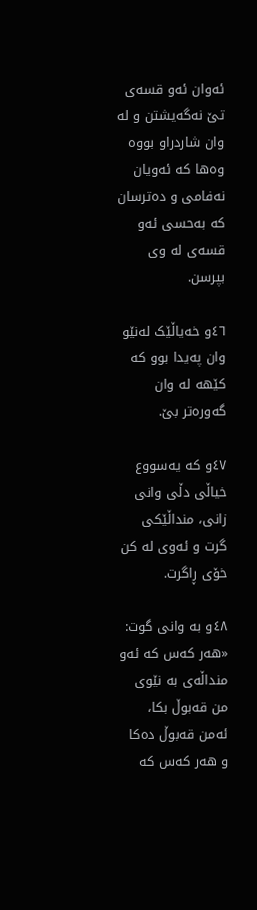ئەوان ئەو قسەی تێ نەگەیشتن و لە وان شاردراو بووە وەها کە ئەویان نەفامی و دەترسان کە بەحسی ئەو قسەی لە وی بپرسن.

٤٦و خەیاڵێک لەنێو وان پەیدا بوو کە کێهە لە وان گەورەتر بێ.

٤٧و کە یەسووع خیاڵی دڵی وانی زانی، منداڵێکی گرت و ئەوی لە کن خۆی ڕاگرت.

٤٨و بە وانی گوت: «هەر کەس کە ئەو منداڵەی بە نێوی من قەبوڵ بکا، ئەمن قەبوڵ دەکا و هەر کەس کە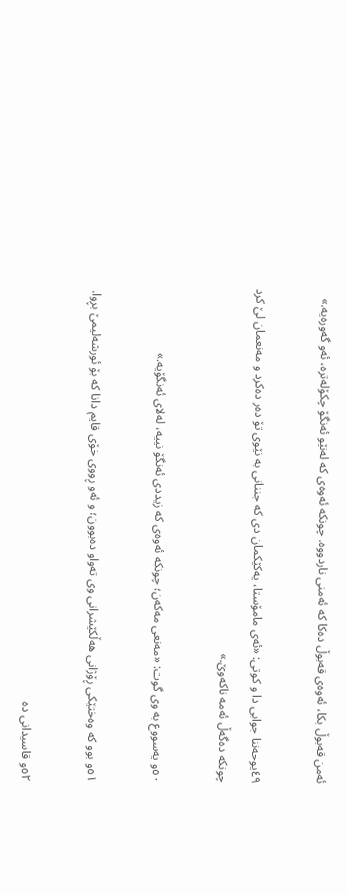ئەمن قەبوڵ بکا، ئەوەی قەبوڵ دەکا کە ئەمنی ناردووە. چونکە ئەوەی کە لەنێو ئەنگۆ چکۆلەترە، ئەو گەورەیە.»

٤٩یوحەننا جوابی دا و کوتی: «ئەی مامۆستا، یەکێکمان دی کە جننانی بە نێوی تۆ دەر دەکرد و مەنعمان لێ کرد چونکە دەگەڵ ئەمە ناکەوێ.»

٥٠و یەسووع بە وی گوت: «مەنعی مەکەن؛ چونکە ئەوەی کە زیددی ئەنگۆ نییە، لەلای ئەنگۆیە.»

٥١و بوو کە وەختێکی ڕۆژانی هەڵکێشرانی وی تەواو دەبوون؛ و ئەو ڕووی خۆی قایم دانا کە بۆ ئورشەلیمێ بڕوا.

٥٢و قاسیدانی دە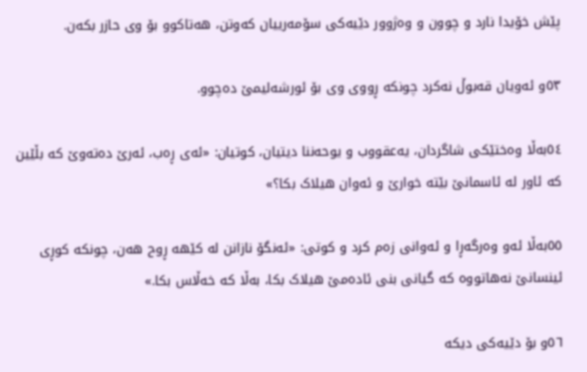پێش خۆیدا نارد و چوون و وەژوور دێیەکی سۆمەرییان کەوتن، هەتاکوو بۆ وی حازر بکەن.

٥٣و ئەویان قەبوڵ نەکرد چونکە ڕووی وی بۆ ئورشەلیمێ دەچوو.

٥٤بەڵا وەختێکی شاگردان، یەعقووب و یوحەننا دیتیان، کوتیان: «ئەی ڕەب، ئەرێ دەتەوێ کە بڵێین کە ئاور لە ئاسمانێ بێتە خوارێ و ئەوان هیلاک بکا؟»

٥٥بەڵا ئەو وەرگەڕا و ئەوانی زەم کرد و کوتی: «ئەنگۆ نازانن لە کێهە ڕوح هەن، چونکە کوڕی ئینسانێ نەهاتووە کە گیانی بنی ئادەمێ هیلاک بکا، بەڵا کە خەڵاس بکا.»

٥٦و بۆ دێیەکی دیکە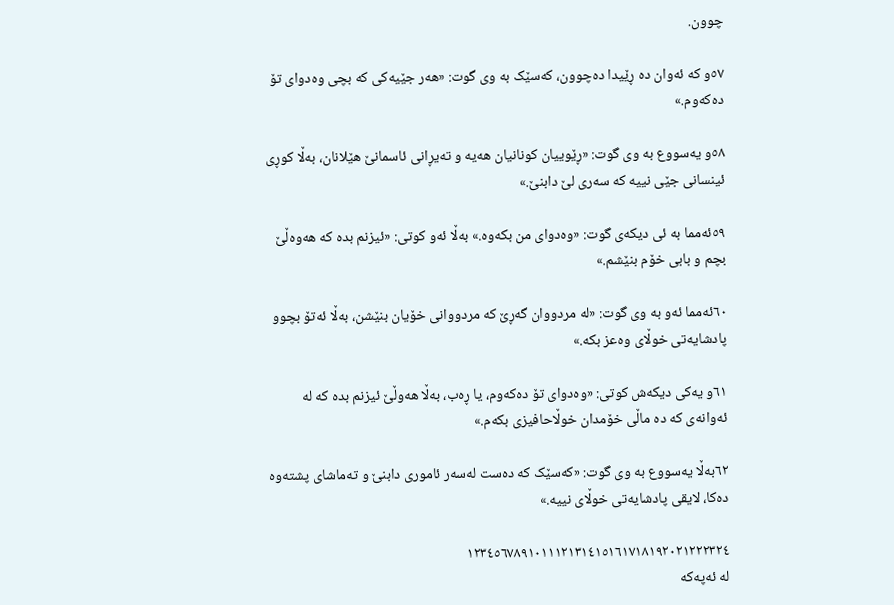چوون.

٥٧و کە ئەوان دە ڕێیدا دەچوون، کەسێک بە وی گوت: «هەر جێیەکی کە بچی وەدوای تۆ دەکەوم.»

٥٨و یەسووع بە وی گوت: «ڕێوییان کونانیان هەیە و تەیڕانی ئاسمانێ هێلانان، بەڵا کوڕی ئینسانی جێی نییە کە سەری لێ دابنێ.»

٥٩ئەمما بە ئی دیکەی گوت: «وەدوای من بکەوە.» بەڵا ئەو کوتی: «ئیزنم بدە کە هەوەڵێ بچم و بابی خۆم بنێشم.»

٦٠ئەمما ئەو بە وی گوت: «لە مردووان گەڕێ کە مردووانی خۆیان بنێشن، بەڵا ئەتۆ بچوو پادشایەتی خوڵای وەعز بکە.»

٦١و یەکی دیکەش کوتی: «وەدوای تۆ دەکەوم، یا ڕەب، بەڵا هەوڵێ ئیزنم بدە کە لە ئەوانەی کە دە ماڵی خۆمدان خوڵاحافیزی بکەم.»

٦٢بەڵا یەسووع بە وی گوت: «کەسێک کە دەست لەسەر ئاموری دابنێ و تەماشای پشتەوە دەکا، لایقی پادشایەتی خوڵای نییە.»

١٢٣٤٥٦٧٨٩١٠١١١٢١٣١٤١٥١٦١٧١٨١٩٢٠٢١٢٢٢٣٢٤
لە ئەپەکە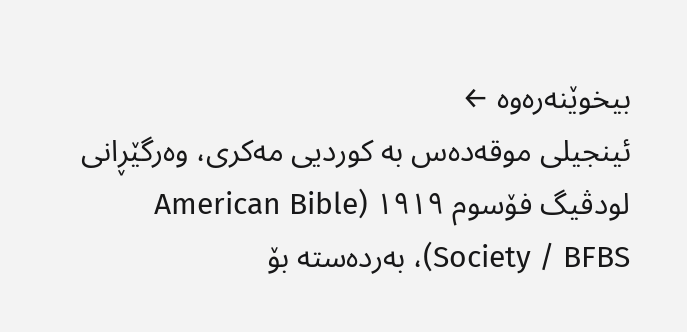بیخوێنەرەوە ←
ئینجیلی موقەدەس بە کوردیی مەکری، وەرگێڕانی لودڤیگ فۆسوم ١٩١٩ (American Bible Society / BFBS)، بەردەستە بۆ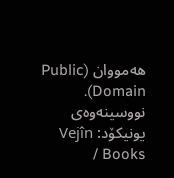هەمووان (Public Domain). نووسینەوەی یونیکۆد: Vejîn Books /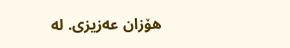هۆزان عەزیزی. لە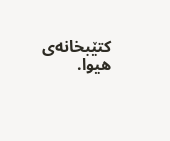کتێبخانەی هیوا.